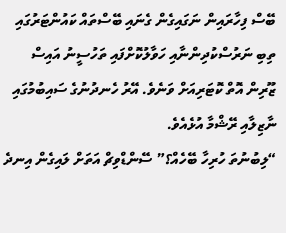ބޭސް ފިހާރައިން ނަގައިގެން ގެނައި ބޭސްތައް ކައުންޓަރުގައި ތިބި ނަރުސްކުދިންނާއި ހަވާލުކޮށްފައި ތަހުސީނު އައިސް ޒޫރިން އޮތް ކޮޓަރިއަށް ވަނެވެ. އޭރު ހެނދުނުގެ ސައިބުމުގައި ނާޒިލާއި ރޭޝްމާ އުޅެއެވެ.
“ލިބުނުތަ ހުރިހާ ބޭހެއް؟” ސޭންޑްވިޗް އަތަށް ލައިގެން އިނދެ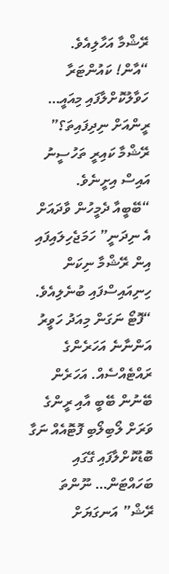ރޭޝްމާ އަހާލިއެވެ.
“އާން! ކައުންޓަރާ ހަވާލުކޮށްލާފައި މިއައީ… ރީންއަށް ނިދިފައިތަ؟” ރޭޝްމާ ކައިރީ ތަހުސީނު އައިސް އިށީނެވެ.
“ބޭބީއާ ދެމީހުން ވާދައަށް އެ ނިދަނީ” ހަމަޖެހިލައިފައި އިން ރޭޝްމާ ނިކަން ހިނިއައިސްފައި ބުނެލިއެވެ.
“ފޮޓޯ ނަގަން މިއަދު ހަވީރު އަންނާނެ އަހަރެންގެ ރައްޓެއްސެއް. އަހަރެން ބޭނުން ބޭބީ އާއި ރީންގެ ވަރަށް ލޯބިލޯބި ފޮޓޮއެއް ނަގާ ބޮޑުކޮށްލާފައި ގޭގައި ބަހައްޓަން… ނޫންތަ ރޭޝް” އަނގަޔަށް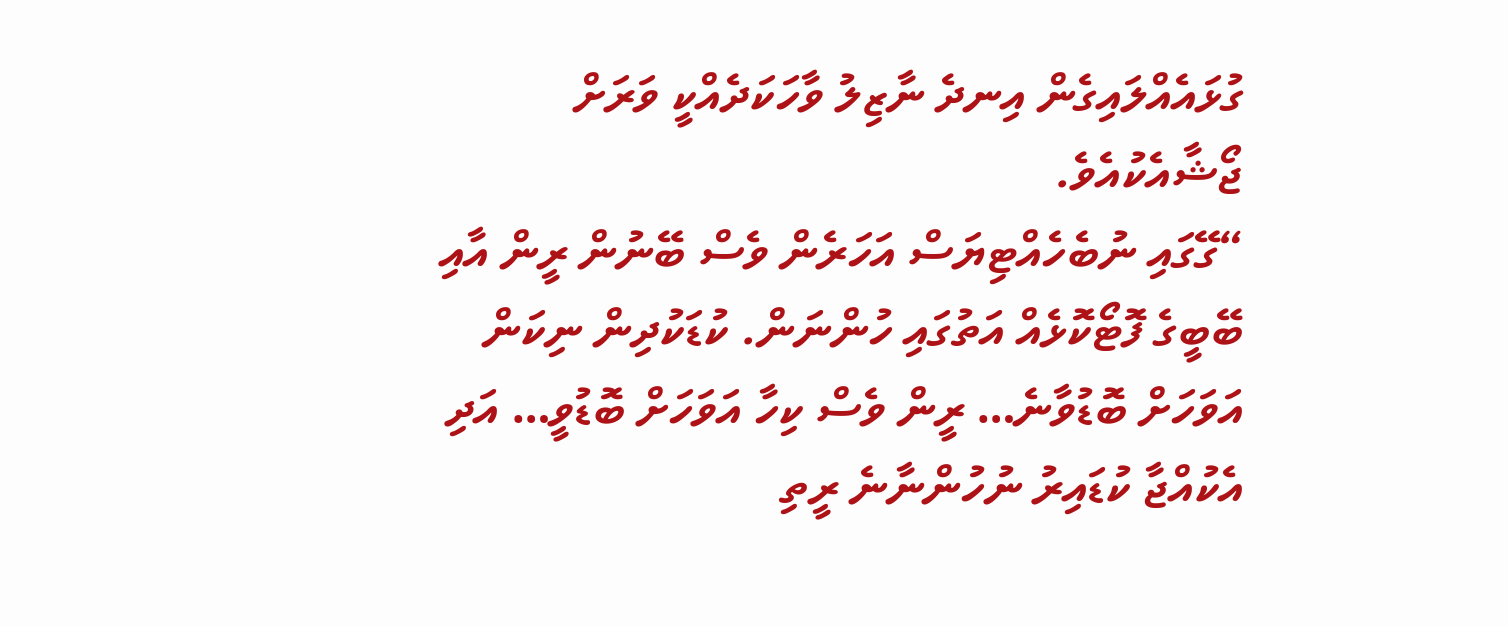ގުޅައެއްލައިގެން އިނދެ ނާޒިލު ވާހަކަދެއްކީ ވަރަށް ޖޯޝާއެކުއެވެ.
“ގޭގައި ނުބެހެއްޓިޔަސް އަހަރެން ވެސް ބޭނުން ރީން އާއި ބޭބީގެ ފޮޓޯކޮޅެއް އަތުގައި ހުންނަން. ކުޑަކުދިން ނިކަން އަވަހަށް ބޮޑުވާނެ… ރީން ވެސް ކިހާ އަވަހަށް ބޮޑުވީ… އަދި އެކުއްޖާ ކުޑައިރު ނުހުންނާނެ ރީތި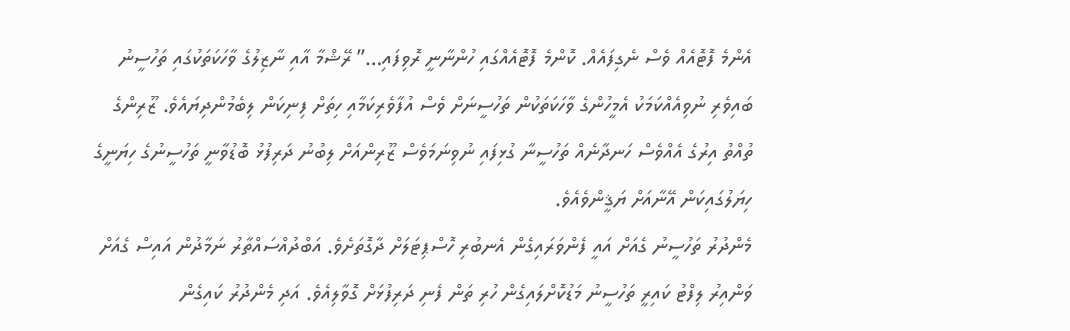އެންމެ ފޮޓޮއެއް ވެސް ނެގިފައެއް. ކޮންމެ ފޮޓޮއެއްގައި ހުންނާނީ ރޮވިފައި…” ރޭޝްމާ އާއި ނާޒިލުގެ ވާހަކަތަކުގައި ތަހުސީނު ބައިވެރި ނުވިއެއްކަމަކު އެމީހުންގެ ވާހަކަތަކުން ތަހުސީނަށް ވެސް އުފާވެރިކަމާއި ހިތަށް ފިނިކަން ލިބެމުންދިޔައެވެ. ޒޫރިންގެ ތުއްތު އިރުގެ އެއްވެސް ހަނދާނެއް ތަހުސީނާ ގުޅިފައި ނުވިނަމަވެސް ޒޫރިންއަށް ލިބުނު ދަރިފުޅު ބޮޑުވާނީ ތަހުސީނުގެ ހިޔަނީގެ ހިޔަލުގައިކަން އޭނާއަށް ޔަޤީންވެއެވެ.
މެންދުރު ތަހުސީނު ގެއަށް އައީ ފެންވަރައިގެން އެނބުރި ހޮސްޕިޓަލަށް ދާގޮތަށެވެ. އަބްދުއްސައްތާރު ނަމާދުން އައިސް ގެއަށް ވަންއިރު ލިފްޓު ކައިރީ ތަހުސީނު މަޑުކޮށްލައިގެން ހުރި ތަން ފެނި ދަރިފުޅަށް ގޮވާލިއެވެ. އަދި މެންދުރު ކައިގެން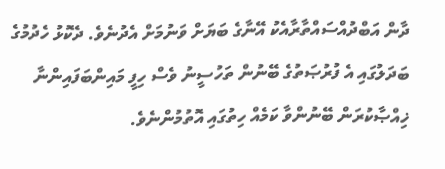ދާން އަބްދުއްސައްތާރާއެކު އޭނާގެ ބަޔަށް ވަނުމަށް އެދުނެވެ. ދެކޮޅު ހެދުމުގެ ބަދަލުގައި އެ ފުރުޞަތުގެ ބޭނުން ތަހުސީނު ވެސް ހިފީ މައިންބަފައިންނާ ޚިއްޞާކުރަން ބޭނުންވާ ކަމެއް ހިތުގައި އޮތުމުންނެވެ.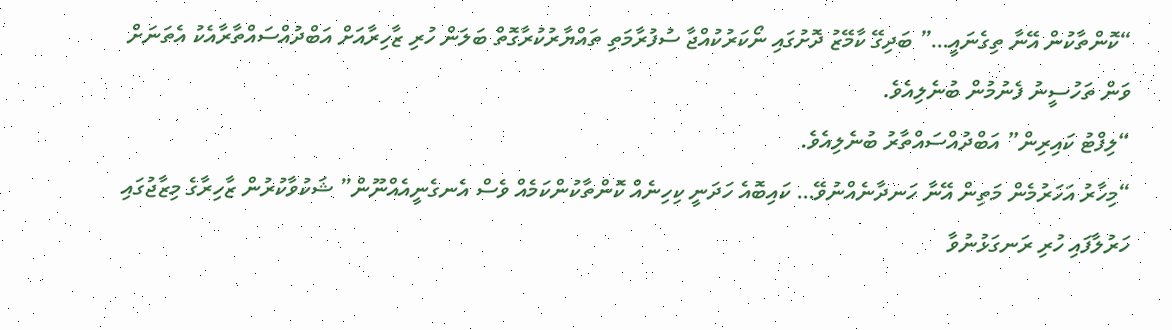“ކޮންތާކުން އޭނާ ތިގެނައީ…” ބަދިގޭ ކާމޭޒު ދޮށުގައި ނޯކަރުކުއްޖާ ސުފުރާމަތި ތައްޔާރުކުރާގޮތް ބަލަން ހުރި ޒާހިރާއަށް އަބްދުއްސައްތާރާއެކު އެތަނަށް ވަން ތަހުސީނު ފެނުމުން ބުނެލިއެވެ.
“ލިފްޓު ކައިރިން” އަބްދުއްސައްތާރު ބުނެލިއެވެ.
“މިހާރު އަހަރުމެން މަތިން އޭނާ ހަނދާނެއްނުވޭ… ކައިބޮއެ ހަދަނީ ކިހިނެއް ކޮންތާކުންކަމެއް ވެސް އެނގެނީއެއްނޫން” ޝަކުވާކުރުން ޒާހިރާގެ މިޒާޖުގައި ހަރުލާފައި ހުރި ރަނގަޅުނުވާ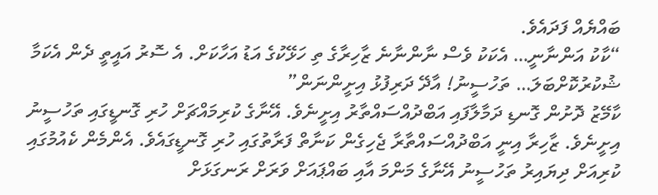ބައްޔެއް ފަދައެވެ.
“ކާކު އަންނާނީ… އެކަކު ވެސް ނާންނާނެ ޒާހިރާގެ ތި ހަޅޭކުގެ އަޑު އަހާކަށް. އެ ސޮރު އައީތީ ދެން އެކަމާ ޝުކުރުކޮށްބަލަ… ތަހުސީނު! އާދޭ ދަރިފުޅު އިށީންނަން”
ކާމޭޒު ދޮށުން ގޮނޑި ދަމާލާފައި އަބްދުއްސައްތާރު އިށީނެވެ. އޭނާގެ ކުރިމައްޗަށް ހުރި ގޮނޑީގައި ތަހުސީނު އިށީނެވެ. ޒާހިރާ އިނީ އަބްދުއްސައްތާރާ ޖެހިގެން ކަނާތް ފަރާތުގައި ހުރި ގޮނޑީގައެވެ. އެންމެން ކެއުމުގައި ކުރިއަށް ދިޔައިރު ތަހުސީނު އޭނާގެ މަންމަ އާއި ބައްޕައަށް ވަރަށް ރަނގަޅަށް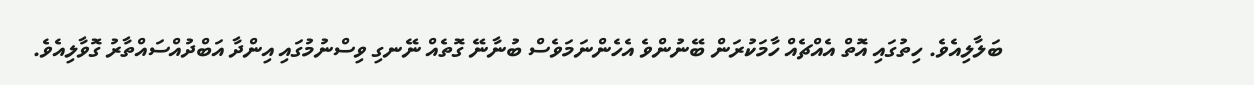ބަލާލިއެވެ. ހިތުގައި އޮތް އެއްޗެއް ހާމަކުރަން ބޭނުންވެ އެހެންނަމަވެސް ބުނާނޭ ގޮތެއް ނޭނގި ވިސްނުމުގައި އިންދާ އަބްދުއްސައްތާރު ގޮވާލިއެވެ.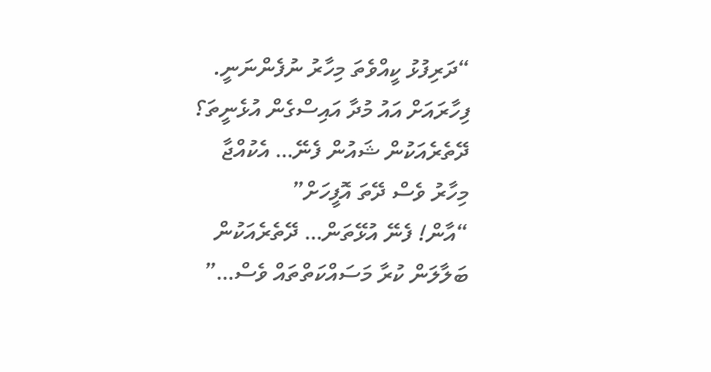“ދަރިފުޅު ކީއްވެތަ މިހާރު ނުފެންނަނީ. ފިހާރައަށް އައު މުދާ އައިސްގެން އުޅެނީތަ؟ ދޭތެރެއަކުން ޝައުން ފެނޭ… އެކުއްޖާ މިހާރު ވެސް ދޭތަ އޮފީހަށް”
“އާން! ފެނޭ އުޅޭތަން… ދޭތެރެއަކުން ބަލާލަން ކުރާ މަސައްކަތްތައް ވެސް…”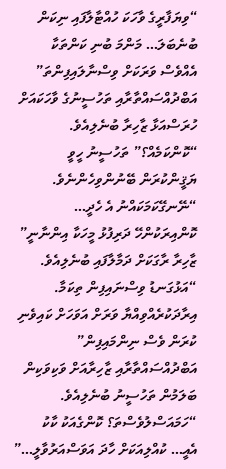“ވިޔަފާރީގެ ވާހަކަ ހުއްޓާލާފައި ނިކަން ބުނެބަލަ… މަންމަ ބުނި ކަންތަކާ އެއްވެސް ވަރަކަށް ވިސްނާލައިފިންތަ” އަބްދުއްސައްތާރާއި ތަހުސީނުގެ ވާހަކައަށް ހުރަސްއަޅާ ޒާހިރާ ބުނެލިއެވެ.
“ކޮންކަމެއް؟” ތަހުސީނު ހީވީ ޔަޤީންކުރަން ބޭނުންވިހެންނެވެ.
“ނޭނގޭކަމަކައްނު އެ ހެދީ… ކޮންއިރަކުންހޭ ދަރިފުޅު މީހަކާ އިންނާނީ” ޒާހިރާ ރާގަކަށް ދަމާލާފައި ބުނެލިއެވެ.
“އަޅުގަނޑު ވިސްނައިފިން ތިކަމާ. އިރާދަކުރެއްވިއްޔާ ވަރަށް އަވަހަށް ކައިވެނި ކުރަން ވެސް ނިންމައިފިން” އަބްދުއްސައްތާރާއި ޒާހިރާއަށް ވަކިވަކިން ބަލަމުން ތަހުސީނު ބުނެލިއެވެ.
“ހަމައަސްލުވެސްތަ؟ ކޮންގެއަކު ކާކު އެއީ… ކުއްލިއަކަށް ހާދަ އަވަސްއަރުވާލީ…”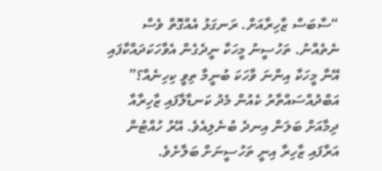“ސާބަސް ޒާހިރާއަށް. ރަނގަޅު އެއްގޮތް ވެސް ނެތެއްނު. ތަހުސީނު މީހަކާ ނީދެގެން އެވާހަކަދައްކާފައި އޭނާ މީހަކާ އިންނަ ވާހަކަ ބުނީމާ ތިވީ ކިހިނެއް؟” އަބްދުއްސައްތާރު ކެއުން މެދު ކަނޑާލާފައި ޒާހިރާއާ ދިމާއަށް ބަލަން އިނދެ ބުނެލިއެވެ. އޭރު ހުއްޓުން އަރާފައި ޒާހިރާ އިނީ ތަހުސީނަށް ބަލާށެވެ.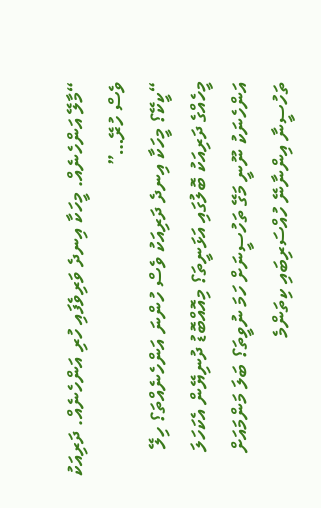“މާލޭ އަންހެނެއް. މީހަކާ އިނދެ ވަރިވެފައި ހުރި އަންހެނެއް. ދަރިއަކު ވެސް ހުރޭ…”
“ކީކޭ؟ މީހަކާ އިނދެ ދަރިއަކު ވެސް ހުންނަ އަންހެނެއްތަ؟ ހިލޭ މީހެއްގެ ދަރިއަކު ބޮލުގައި އަޅަނީތަ؟ މިއޮއްބޮޑު ދުނިޔޭން އެކަހަލަ އަންހެނަކު ނޫނީ މަގޭ ތަހުސީނަށް ހަމަ ނުވީތަ؟ ބަލަ މަންމައަށް ތަހުސީނާ އިންނާނޭ ހުއްސަރިބައި ކިތަންމެ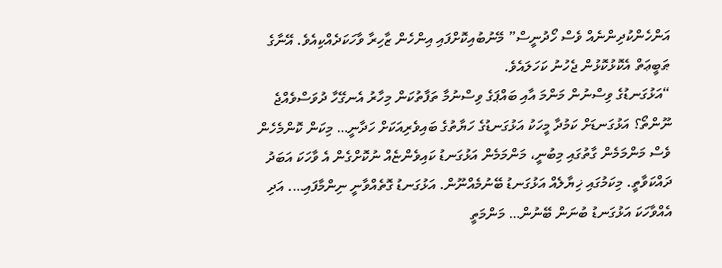އަންހެންކުދިންނެއް ވެސް ހޯދުނީސް” މޭނުބުއިކޮށްފައި އިންހެން ޒާހިރާ ވާހަކަދެއްކިއެވެ. އޭނާގެ ޠަބީޢަތް އެކޮޅުކޮޅުން ޖެހުނު ކަހަލައެވެ.
“އަޅުގަނޑުގެ ވިސްނުން މަންމަ އާއި ބައްޕަގެ ވިސްނުމާ ތަފާތުކަން މިހާރު އެނގޭހާ ދުވަސްވެއްޖެ ނޫންތޯ؟ އަޅުގަނޑަށް ކަމުދާ މީހަކު އަޅުގަނޑުގެ ހަޔާތުގެ ބައިވެރިއަކަށް ހަދާނީ… މިކަން ކޮންމެހެން ވެސް މަންމަމެން ގާތުގައި މިބުނީ، މަންމަމެން އަޅުގަނޑު ކައިވެންޏެއް ނުކޮށްގެން އެ ވާހަކަ އަބަދު ދައްކަވާތީ. މިކަމުގައި ޚިޔާލެއް އަޅުގަނޑު ބޭނުމެއްނޫން. އަޅުގަނޑު ގޮތެއްވާނީ ނިންމާފައި…. އަދި އެއްވާހަކަ އަޅުގަނޑު ބުނަން ބޭނުން… މަންމަތީ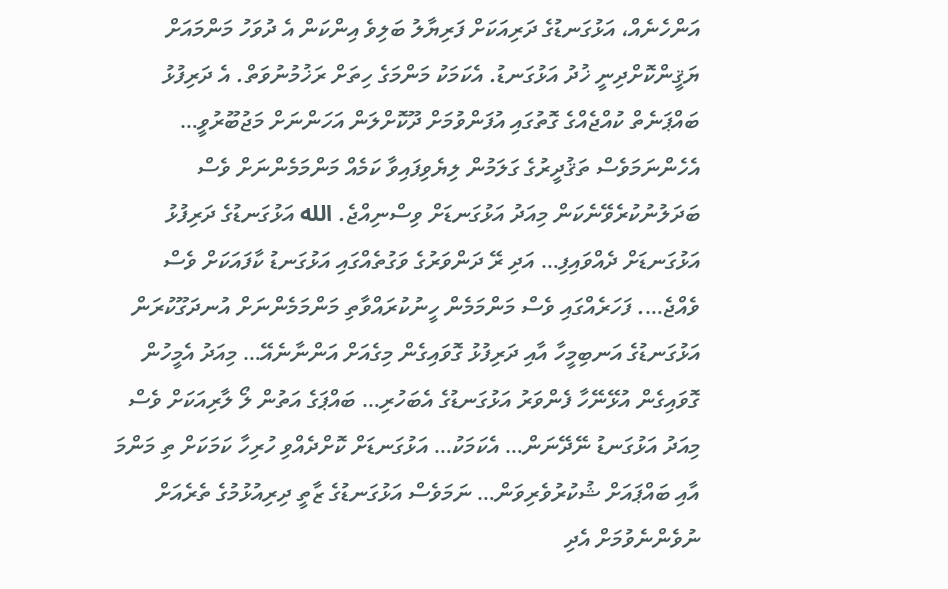އަންހެނެއް، އަޅުގަނޑުގެ ދަރިއަކަށް ފަރިޔާލު ބަލިވެ އިންކަން އެ ދުވަހު މަންމައަށް ޔަޤީންކޮށްދިނީ ޚުދު އަޅުގަނޑު. އެކަމަކު މަންމަގެ ހިތަށް ރަޚުމުނުވަތް. އެ ދަރިފުޅު ބައްޕަނެތް ކުއްޖެއްގެ ގޮތުގައި އުފަންވުމަށް ދޫކޮށްލަން އަހަންނަށް މަޖުބޫރުވީ… އެހެންނަމަވެސް ތަޤުދީރުގެ ގަލަމުން ލިޔެވިފައިވާ ކަމެއް މަންމަމެންނަށް ވެސް ބަދަލުނުކުރެވޭނެކަން މިއަދު އަޅުގަނޑަށް ވިސްނިއްޖެ. الله އަޅުގަނޑުގެ ދަރިފުޅު އަޅުގަނޑަށް ދެއްވައިފި… އަދި ރޭ ދަންވަރުގެ ވަގުތެއްގައި އަޅުގަނޑު ކާފައަކަށް ވެސް ވެއްޖެ…. ފަހަރެއްގައި ވެސް މަންމަމެން ހީނުކުރައްވާތި މަންމަމެންނަށް އުނދަގޫކުރަން އަޅުގަނޑުގެ އަނބިމީހާ އާއި ދަރިފުޅު ގޮވައިގެން މިގެއަށް އަންނާނެއޭ… މިއަދު އެމީހުން ގޮވައިގެން އުޅޭނޭހާ ފެންވަރު އަޅުގަނޑުގެ އެބަހުރި… ބައްޕަގެ އަތުން ލޯ ލާރިއަކަށް ވެސް މިއަދު އަޅުގަނޑު ނޭދޭނަން… އެކަމަކު… އަޅުގަނޑަށް ކޮށްދެއްވި ހުރިހާ ކަމަކަށް ތި މަންމަ އާއި ބައްޕައަށް ޝުކުރުވެރިވަން… ނަމަވެސް އަޅުގަނޑުގެ ޒާތީ ދިރިއުޅުމުގެ ތެރެއަށް ނުވެންނެވުމަށް އެދި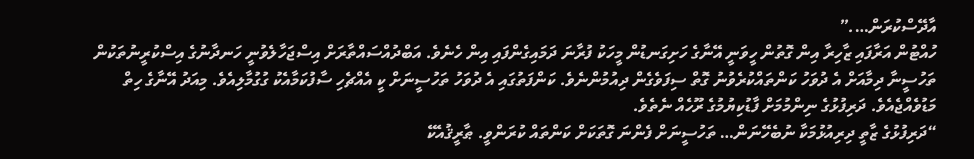އާދޭސްކުރަން….”
ހުއްޓުން އަރާފައި ޒާހިރާ އިން ގޮތުން ހީވަނީ އޭނާގެ ހަށިގަނޑުން މީހަކު ފުރާނަ ދަމައިގެންފައި އިން ހެނެވެ. އަބްދުއްސައްތާރަށް އިސްޖަހާލެވުނީ ހަނދާނުގެ އިސްކުރީނުތަކުން ތަހުސީނާ ދިމާއަށް އެ ދުވަހު ކަންތައްކުރެވުނު ގޮތް ސިފަވެގެން ދިއުމުންނެވެ. ކަންފަތުގައި އެ ދުވަހު ތަހުސީނަށް ކީ އެއްޗެހި ސާފުކަމާއެކު ގުގުމާލިއެވެ. މިއަދު އޭނާގެ ހިތް މަޑުވެއްޖެއެވެ. ދަރިފުޅުގެ ނިންމުމަށް ފާޑުކިޔުމުގެ ރޫހެއް ނެތެވެ.
“ދަރިފުޅުގެ ޒާތީ ދިރިއުޅުމަކާ ނުބެހޭނަން… ތަހުސީނަށް ފެންނަ ގޮތަކަށް ކަންތައް ކުރަންވީ. ޠާރީޤުއެކޭ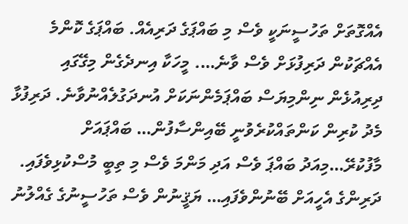އެއްގޮތަށް ތަހުސީނަކީ ވެސް މި ބައްޕަގެ ދަރިއެއް. ބައްޕަގެ ކޮންމެ އެއްޗަކުން ދަރިފުޅަށް ވެސް ވާނެ…. މީހަކާ އިނދެގެން މިގޭގައި ދިރިއުޅެން ނިންމިޔަސް ބައްޕަމެންނަކަށް އުނދަގުލެއްނުވާނެ. ދަރިފުޅާ މެދު ކުރިން ކަންތައްކުރެވުނީ ބޭއިންސާފުން… ބައްޕައަށް މާފުކުރޭ…މިއަދު ބައްޕަ ވެސް އަދި މަންމަ ވެސް މި ތިބީ މުސްކުޅިވެފައި. ދަރިންގެ އެހީއަށް ބޭނުންވެފައި… ޔަޤީނުން ވެސް ތަހުސީނުގެ ގެއްލުނު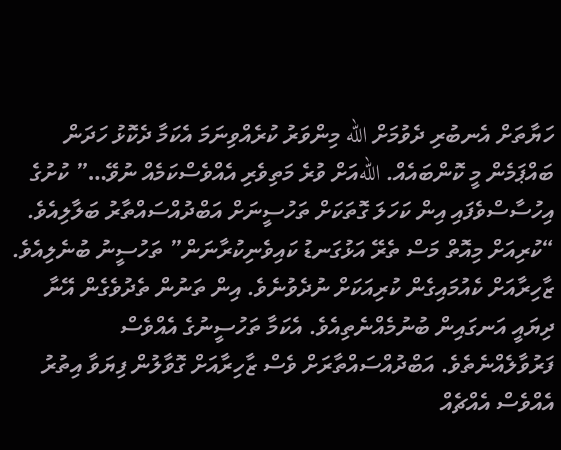ހަޔާތަށް އެނބުރި ދެވުމަށް الله މިންވަރު ކުރެއްވިނަމަ އެކަމާ ދެކޮޅު ހަދަން ބައްޕަމެން މީ ކޮންބައެއް. اللهއަށް ވުރެ މަތިވެރި އެއްވެސްކަމެއް ނުވޭ…” ކުށުގެ އިހުސާސްވެފައި އިން ކަހަލަ ގޮތަކަށް ތަހުސީނަށް އަބްދުއްސައްތާރު ބަލާލިއެވެ.
“ކުރިއަށް މިއޮތް މަސް ތެރޭ އަޅުގަނޑު ކައިވެނިކުރާނަން” ތަހުސީނު ބުނެލިއެވެ.
ޒާހިރާއަށް ކެއުމައިގެން ކުރިއަކަށް ނުދެވުނެވެ. އިން ތަނުން ތެދުވެގެން އޭނާ ދިޔައީ އަނގައިން ބުނުމެއްނެތިއެވެ. އެކަމާ ތަހުސީނުގެ އެއްވެސް ފަރުވާލެއްނެތެވެ. އަބްދުއްސައްތާރަށް ވެސް ޒާހިރާއަށް ގޮވާލުން ފިޔަވާ އިތުރު އެއްވެސް އެއްޗެއް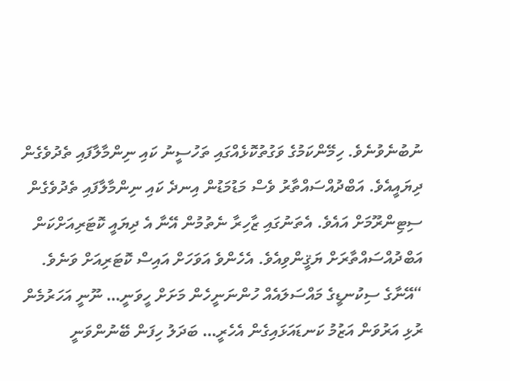ނުބުނެވުނެވެ. ހިމޭންކަމުގެ ވަގުތުކޮޅެއްގައި ތަހުސީނު ކައި ނިންމާލާފައި ތެދުވެގެން ދިޔައީއެވެ. އަބްދުއްސައްތާރު ވެސް މަޑުމަޑުން އިނދެ ކައި ނިންމާލާފައި ތެދުވެގެން ސިޓިންރޫމަށް އައެވެ. އެތަނުގައި ޒާހިރާ ނެތުމުން އޭނާ އެ ދިޔައީ ކޮޓަރިއަށްކަން އަބްދުއްސައްތާރަށް ޔަޤީންވިއެވެ. އެހެންވެ އަވަހަށް އައިސް ކޮޓަރިއަށް ވަނެވެ.
“އޭނާގެ ސިކުނޑީގެ މައްސަލައެއް ހުންނަނީހެން މަށަށް ހީވަނީ… ނޫނީ އަހަރުމެން ރުޅި އަރުވަން އަޒުމު ކަނޑައަޅައިގެން އެހެރީ… ބަދަލު ހިފަން ބޭނުންވަނީ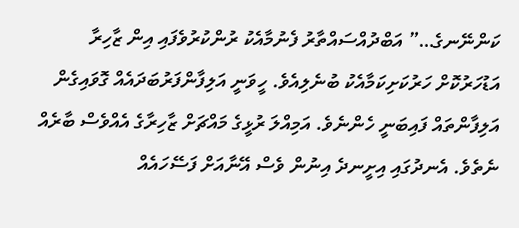ކަންނޭނގެ…” އަބްދުއްސައްތާރު ފެނުމާއެކު ރުންކުރުވެފައި އިން ޒާހިރާ އަޑުހަރުކޮށް ހަރުކަށިކަމާއެކު ބުނެލިއެވެ. ހީވަނީ އަލިފާންފަރުބަދައެއް ގޮވައިގެން އަލިފާންތައް ފައިބަނީ ހެންނެވެ. އަމިއްލަ ރުޅީގެ މައްޗަށް ޒާހިރާގެ އެއްވެސް ބާރެއް ނެތެވެ. އެނދުގައި އިށީނދެ އިނުން ވެސް އޭނާއަށް ފަސޭހައެއް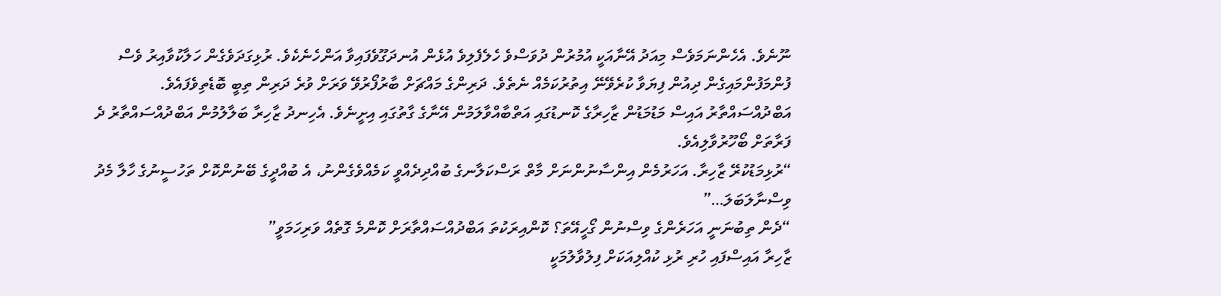ނޫނެވެ. އެހެންނަމަވެސް މިއަދު އޭނާއަކީ އުމުރުން ދުވަސްވެ ހެލެފެލިވެ އުޅެން އުނދަގޫވެފައިވާ އަންހެނެކެވެ. ރުޅިގަދަވެގެން ހަލާކުވާއިރު ވެސް ފުންމަފުންމައިގެން ދިއުން ފިޔަވާ ކުރެވޭނޭ އިތުރުކަމެއް ނެތެވެ. ދަރިންގެ މައްޗަށް ބާރުފޯރުވޭ ވަރަށް ވުރެ ދަރިން ތިބީ ބޮޑެތިވެފައެވެ.
އަބްދުއްސައްތާރު އައިސް މަޑުމަޑުން ޒާހިރާގެ ކޮނޑުގައި އަތްބާއްވާލަމުން އޭނާގެ ގާތުގައި އިށީނެވެ. އެހިނދު ޒާހިރާ ބަލާލުމުން އަބްދުއްސައްތާރު ދެ ފަރާތަށް ބޯހޫރުވާލިއެވެ.
“ރުޅިމަޑުކުރޭ ޒާހިރާ. އަހަރުމެން އިންސާނުންނަށް މާތް ރަސްކަލާނގެ ބުއްދިދެއްވީ ކަމެއްވެގެންނު، އެ ބުއްދީގެ ބޭނުންކޮށް ތަހުސީނުގެ ހާލާ މެދު ވިސްނާލަބަލަ…”
“ދެން ތިބުނަނީ އަހަރެންގެ ވިސްނުން ގޯހީއޭތަ؟ ކޮންއިރަކުތަ އަބްދުއްސައްތާރަށް ކޮންމެ ގޮތެއް ވަރިހަމަވީ”
ޒާހިރާ އައިސްފައި ހުރި ރުޅި ކުއްލިއަކަށް ފިލުވާލުމަކީ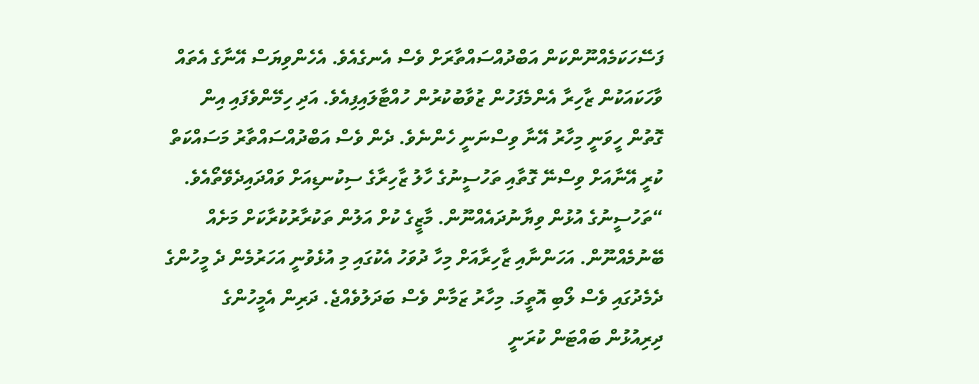ފަސޭހަކަމެއްނޫންކަން އަބްދުއްސައްތާރަށް ވެސް އެނގެއެވެ. އެހެންވިޔަސް އޭނާގެ އެތައް ވާހަކައަކުން ޒާހިރާ އެންމެފަހުން ޒުވާބުކުރުން ހުއްޓާލައިފިއެވެ. އަދި ހިމޭންވެފައި އިން ގޮތުން ހީވަނީ މިހާރު އޭނާ ވިސްނަނީ ހެންނެވެ. ދެން ވެސް އަބްދުއްސައްތާރު މަސައްކަތް ކުރީ އޭނާއަށް ވިސްނޭ ގޮތާއި ތަހުސީނުގެ ހާލު ޒާހިރާގެ ސިކުނޑިއަށް ވައްދައިދެވޭތޯއެވެ.
“ތަހުސީނުގެ އުޅުން ވިޔާނުދައެއްނޫން. މާޒީގެ ކުށް އަލުން ތަކުރާރުކުރާކަށް މަށެއް ބޭނުމެއްނޫން. އަހަންނާއި ޒާހިރާއަށް މިހާ ދުވަހު އެކުގައި މި އުޅެވުނީ އަހަރުމެން ދެ މީހުންގެ ދެމެދުގައި ވެސް ލޯބި އޮތީމަ. މިހާރު ޒަމާން ވެސް ބަދަލުވެއްޖެ. ދަރިން އެމީހުންގެ ދިރިއުޅުން ބައްޓަން ކުރަނީ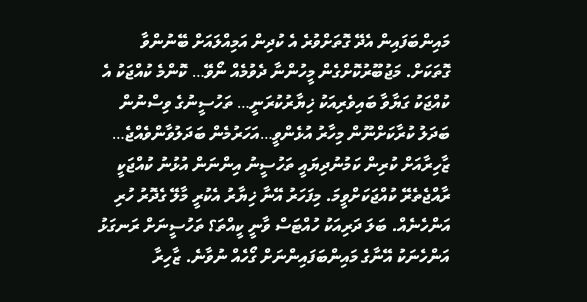މައިންބަފައިން އެދޭ ގޮތަށްވުރެ އެ ކުދިން އަމިއްލައަށް ބޭނުންވާ ގޮތަކަށް. މަޖުބޫރުކޮށްގެން މީހުންނާ ދެވުމެއް ނޯވޭ… ކޮންމެ ކުއްޖަކު އެ ކުއްޖަކު ގަޔާވާ ބައިވެރިއަކު ޚިޔާރުކުރަނީ… ތަހުސީނުގެ ވިސްނުން ބަދަލު ކުރާކަށްނޫން މިހާރު އުޅެންވީ…އަހަރުމެން ބަދަލުވާންވެއްޖެ… ޒާހިރާއަށް ކުރިން ކަމުނުދިޔައީ ތަހުސީނު އިންނަން އުޅުނު ކުއްޖަކީ ރާއްޖެތެރޭ ކުއްޖަކަށްވީމަ. މިފަހަރު އޭނާ ޚިޔާރު އެކުރީ މާލޭ ގެދޮރު ހުރި އަންހެނެއް. ބަލަ ދަރިއަކު ހުއްޓަސް ވާނީ ކީއްތަ؟ ތަހުސީނަށް ރަނގަޅު އަންހެނަކު އޭނާގެ މައިންބަފައިންނަށް ގޯހެއް ނުވާނެ. ޒާހިރާ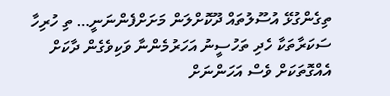ތިގެންގުޅޭ އުސޫލުތައް ދޫކޮށްލަން މަށަށްފެންނަނީ… ތި ހުރިހާ ސަކަރާތަކާ ހެދި ތަހުސީނު އަހަރުމެންނާ ވަކިވެގެން ދާކަށް އެއްގޮތަކަށް ވެސް އަހަންނަށް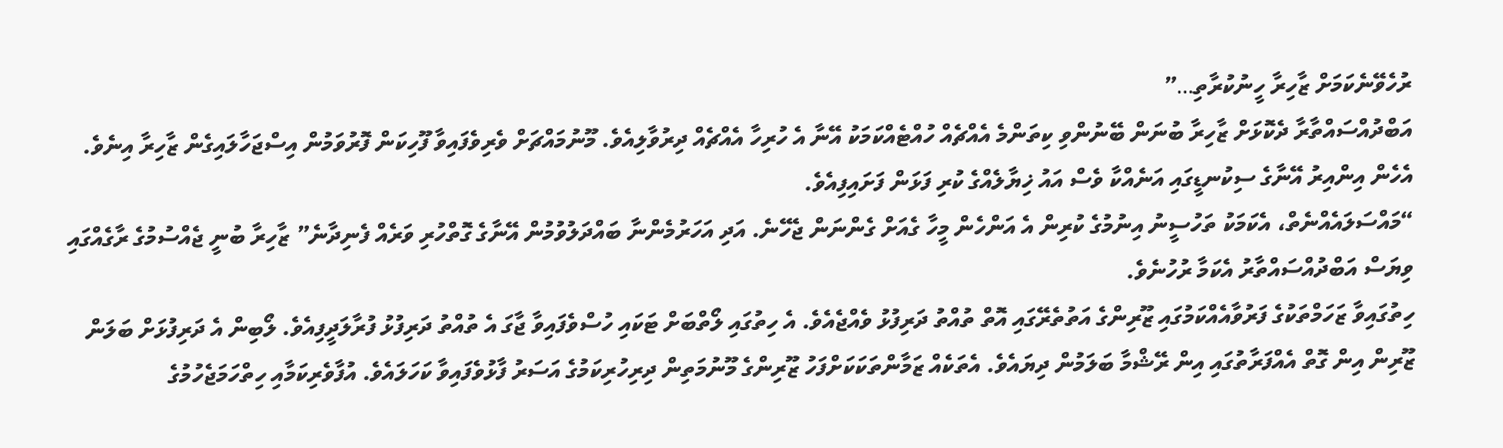ރުހެވޭނެކަމަށް ޒާހިރާ ހީނުކުރާތި…”
އަބްދުއްސައްތާރާ ދެކޮޅަށް ޒާހިރާ ބުނަން ބޭނުންވި ކިތަންމެ އެއްޗެއް ހުއްޓެއްކަމަކު އޭނާ އެ ހުރިހާ އެއްޗެއް ދިރުވާލިއެވެ. މޫނުމައްޗަށް ވެރިވެފައިވާ ފޫހިކަން ފޮރުވަމުން އިސްޖަހާލައިގެން ޒާހިރާ އިނެވެ. އެހެން އިންއިރު އޭނާގެ ސިކުނޑީގައި އަނެއްކާ ވެސް އައު ޚިޔާލެއްގެ ކުރި ފަޅަން ފަށައިފިއެވެ.
“މައްސަލައެއްނެތް، އެކަމަކު ތަހުސީނު އިނުމުގެ ކުރިން އެ އަންހެން މީހާ ގެއަށް ގެންނަން ޖެހޭނެ. އަދި އަހަރުމެންނާ ބައްދަލުވުމުން އޭނާގެ ގޮތްހުރި ވަރެއް ފެނިދާނެ” ޒާހިރާ ބުނީ ޖެއްސުމުގެ ރާގެއްގައި ވިޔަސް އަބްދުއްސައްތާރު އެކަމާ ރުހުނެވެ.
ހިތުގައިވާ ޒަހަމްތަކުގެ ފަރުވާއެއްކަމުގައި ޒޫރިންގެ އަތުތެރޭގައި އޮތް ތުއްތު ދަރިފުޅު ވެއްޖެއެވެ. އެ ހިތުގައި ލޯތްބަށް ޓަކައި ހުސްވެފައިވާ ޖާގަ އެ ތުއްތު ދަރިފުޅު ފުރާލަދީފިއެވެ. ލޯބިން އެ ދަރިފުޅަށް ބަލަން ޒޫރިން އިން ގޮތް އެއްފަރާތުގައި އިން ރޭޝްމާ ބަލަމުން ދިޔައެވެ. އެތަކެއް ޒަމާންތަކަކަށްފަހު ޒޫރިންގެ މޫނުމަތިން ދިރިހުރިކަމުގެ އަސަރު ފާޅުވެފައިވާ ކަހަލައެވެ. އުފާވެރިކަމާއި ހިތްހަމަޖެހުމުގެ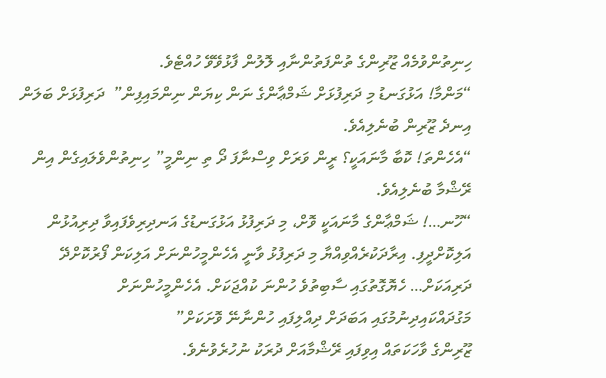ހިނިތުންވުމެއް ޒޫރިންގެ ތުންފަތުންނާއި ލޮލުން ފާޅުވޭވޭ ހުއްޓެވެ.
“މަންމާ! އަޅުގަނޑު މި ދަރިފުޅަށް ޝަމްޢާންގެ ނަން ކިޔަން ނިންމައިފިން”  ދަރިފުޅަށް ބަލަން އިނދެ ޒޫރިން ބުނެލިއެވެ.
“އެހެންތަ! ކޮބާ މާނައަކީ؟ ރީން ވަރަށް ވިސްނާފަ ދޯ ތި ނިންމީ” ހިނިތުންވެލައިގެން އިން ރޭޝްމާ ބުނެލިއެވެ.
“ހޫނ…! ޝަމްޢާންގެ މާނައަކީ ވޮށް، މި ދަރިފުޅު އަޅުގަނޑުގެ އަނދިރިވެފައިވާ ދިރިއުޅުން އަލިކޮށްދީފި. އިރާދަކުރެއްވިއްޔާ މި ދަރިފުޅު ވާނީ އެހެންމީހުންނަށް އަލިކަން ފޯރުކޮށްދޭ ދަރިއަކަށް… ހެޔޮގޮތުގައި ސާބިތުވެ ހުންނަ ކުއްޖަކަށް. އެހެންމީހުންނަށް މަގުދައްކައިދިނުމުގައި އަބަދަށް ދިއްލިފައި ހުންނާނޭ ވޮށަކަށް”
ޒޫރިންގެ ވާހަކަތައް އިވިފައި ރޭޝްމާއަށް ދުރަކު ނުހުރެވުނެވެ.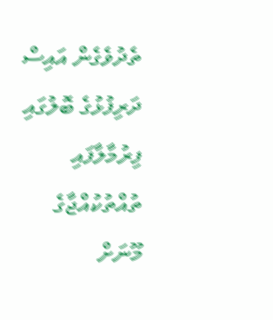ތެދުވެގެން އައިސް ދަރިފުޅުގެ ބޮލުގައި ފިރުމާލާފައި ތުއްތުކުއްޖާގެ މޫނަށް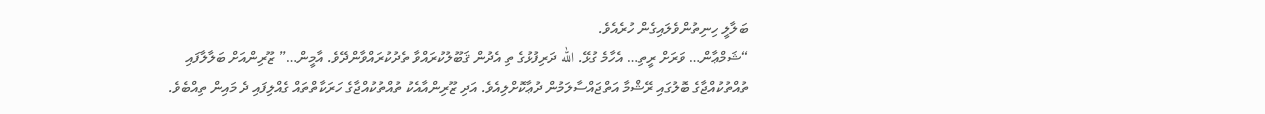ބަލާލީ ހިނިތުންވެލައިގެން ހުރެއެވެ.
“ޝަމްޢާން… ވަރަށް ރީތި… އެހާމެ ގުޅޭ. الله ދަރިފުޅުގެ ތި އެދުން ޤަބޫލުކުރައްވާ ތެދުކުރައްވާންދޭވެ. އާމީން…” ޒޫރިންއަށް ބަލާލާފައި ތުއްތުކުއްޖާގެ ބޮލުގައި ރޭޝްމާ އަތްޖައްސާލަމުން ދުޢާކޮށްލިއެވެ. އަދި ޒޫރިންއާއެކު ތުއްތުކުއްޖާގެ ހަރަކާތްތައް ގެއްލިފައި ދެ މައިން ތިއްބެވެ.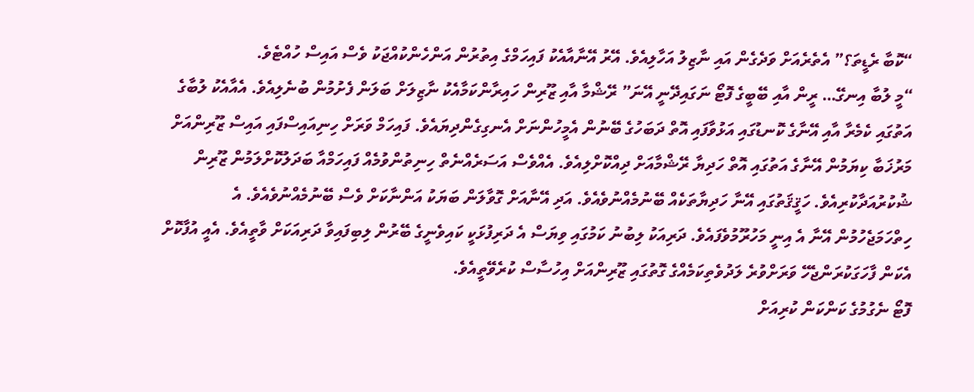“ކޮބާ ރެޑީތަ؟” އެތެރެއަށް ވަދެގެން އައި ނާޒިލު އަހާލިއެވެ. އޭރު އޭނާއާއެކު ފައިހަމްގެ އިތުރުން އަންހެންކުއްޖަކު ވެސް އައިސް ހުއްޓެވެ.
“މީ ލުބާ އިނގޭ… ރީން އާއި ބޭބީގެ ފޮޓޯ ނަގައިދޭނީ އޭނަ” ރޭޝްމާ އާއި ޒޫރިން ހައިރާންކަމާއެކު ނާޒިލަށް ބަލަން ފެށުމުން ބުނެލިއެވެ. އެއާއެކު ލުބާގެ އަތުގައި ކެމެރާ އާއި އޭނާގެ ކޮނޑުގައި އަޅުވާފައި އޮތް ދަބަހުގެ ބޭނުން އެމީހުންނަށް އެނގިގެންދިޔައެވެ. ފައިހަމް ވަރަށް ހިނިއައިސްފައި އައިސް ޒޫރިންއަށް މަރުޚަބާ ކިޔަމުން އޭނާގެ އަތުގައި އޮތް ހަދިޔާ ރޭޝްމާއަށް ދިއްކޮށްލިއެވެ. އެއްވެސް އަސަރެއްނެތް ހިނިތުންވުމެއް ފައިހަމްއާ ބަދަލުކޮށްލަމުން ޒޫރިން ޝުކުރުއަދާކުރިއެވެ. ހަޤީޤަތުގައި އޭނާ ހަދިޔާތަކެއް ބޭނުމެއްނުވެއެވެ. އަދި އޭނާއަށް ގޮވާލަން ބަޔަކު އަންނާކަށް ވެސް ބޭނުމެއްނުވެއެވެ. އެ ހިތްހަމަޖެހުމުން އޭނާ އެ އިނީ މަހުރޫމުވެފައެވެ. ދަރިއަކު ލިބުނު ކަމުގައި ވިޔަސް އެ ދަރިފުޅަކީ ކައިވެނީގެ ބޭރުން ލިބިފައިވާ ދަރިއަކަށް ވާތީއެވެ. އެއީ އުފާކޮށް އެކަން ފާހަގަކުރަންޖެހޭ ވަރަށްވުރެ ލަދުވެތިކަމެއްގެ ގޮތުގައި ޒޫރިންއަށް އިހުސާސް ކުރެވޭތީއެވެ.
ފޮޓޯ ނެގުމުގެ ކަންކަން ކުރިއަށް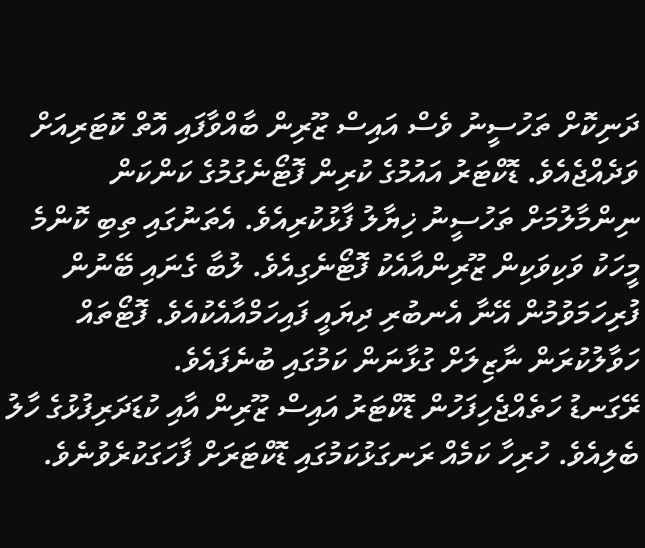ދަނިކޮށް ތަހުސީނު ވެސް އައިސް ޒޫރިން ބާއްވާފައި އޮތް ކޮޓަރިއަށް ވަދެއްޖެއެވެ. ޑޮކްޓަރު އައުމުގެ ކުރިން ފޮޓޯނެގުމުގެ ކަންކަން ނިންމާލުމަށް ތަހުސީނު ޚިޔާލު ފާޅުކުރިއެވެ. އެތަނުގައި ތިބި ކޮންމެ މީހަކު ވަކިވަކިން ޒޫރިންއާއެކު ފޮޓޯނެގިއެވެ. ލުބާ ގެނައި ބޭނުން ފުރިހަމަވުމުން އޭނާ އެނބުރި ދިޔައީ ފައިހަމްއާއެކުއެވެ. ފޮޓޯތައް ހަވާލުކުރަން ނާޒިލަށް ގުޅާނަން ކަމުގައި ބުނެފައެވެ.
ރޭގަނޑު ހަތެއްޖެހިފަހުން ޑޮކްޓަރު އައިސް ޒޫރިން އާއި ކުޑަދަރިފުޅުގެ ހާލު ބެލިއެވެ. ހުރިހާ ކަމެއް ރަނގަޅުކަމުގައި ޑޮކްޓަރަށް ފާހަގަކުރެވުނެވެ.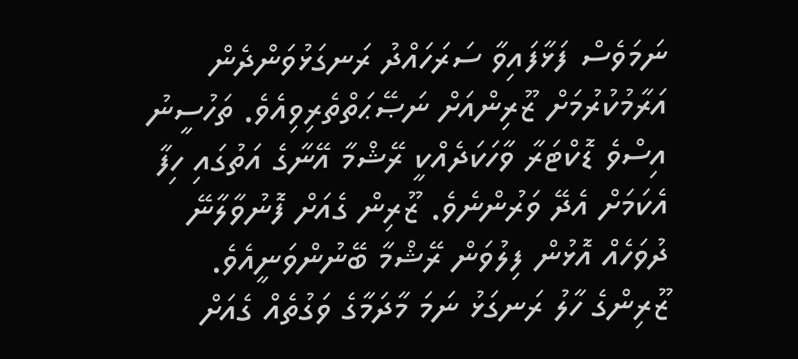ނަމަވެސް ފަޅާފައިވާ ސަރަހައްދު ރަނގަޅުވަންދެން އަރާމުކުރުމަށް ޒޫރިންއަށް ނަޞޭޙަތްތެރިވިއެވެ. ތަހުސީނު އިސްވެ ޑޮކްޓަރާ ވާހަކަދެއްކީ ރޭޝްމާ އޭނާގެ އަތުގައި ހިފާ އެކަމަށް އެދޭ ވަރުންނެވެ. ޒޫރިން ގެއަށް ފޮނުވާލާނޭ ދުވަހެއް އޮޅުން ފިލުވަން ރޭޝްމާ ބޭނުންވަނީއެވެ. ޒޫރިންގެ ހާލު ރަނގަޅު ނަމަ މާދަމާގެ ވަގުތެއް ގެއަށް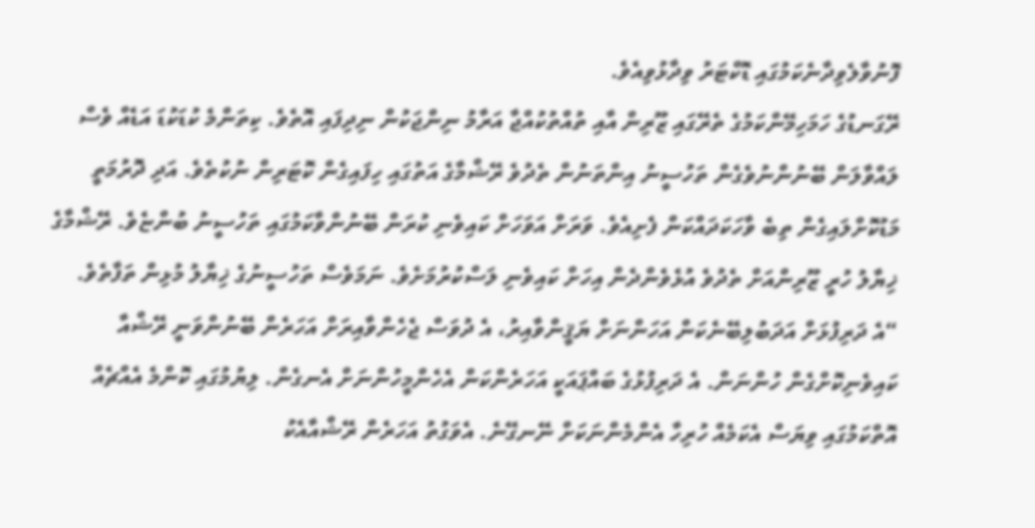ފޮނުވާލެވިދާނެކަމުގައި ޑޮކްޓަރު ވިދާޅުވިއެވެ.
ރޭގަނޑުގެ ހަމަހިމޭންކަމުގެ ތެރޭގައި ޒޫރިން އާއި ތުއްތުކުއްޖާ އަރާމު ނިންޖަކުން ނިދިފައި އޮތެވެ. ކިތަންމެ ކުޑަކުޑަ އަޑެއް ވެސް ލައްވާލަން ބޭނުންނުވެގެން ތަހުސީނު އިންތަނުން ތެދުވެ ރޭޝްމާގެ އަތުގައި ހިފައިގެން ކޮޓަރިން ނުކުތެވެ. އަދި ދޮރުމަތީ މަޑުކޮށްލައިގެން ތިބެ ވާހަކަދައްކަން ފެށިއެވެ. ވަރަށް އަވަހަށް ކައިވެނި ކުރަން ބޭނުންވާކަމުގައި ތަހުސީނު ބުންޏެވެ. ރޭޝްމާގެ ޚިޔާލު ހުރީ ޒޫރިންއަށް ތެދުވެ އުޅެވެންދެން އިހަށް ކައިވެނި ލަސްކުރުމަށެވެ. ނަމަވެސް ތަހުސީނުގެ ޚިޔާލު މުޅިން ތަފާތެވެ.
“އެ ދަރިފުޅަށް އަދަބުލިބޭނެކަން އަހަންނަށް ޔަޤީންވާއިރު، އެ ދުވަސް ޖެހެންވާއިރަށް އަހަރެން ބޭނުންވަނީ ރޭޝްއާ ކައިވެނިކޮށްގެން ހުންނަން. އެ ދަރިފުޅުގެ ބައްޕައަކީ އަހަރެންކަން އެހެންމީހުންނަށް އެނގެން. ލިޔުމުގައި ކޮންމެ އެއްޗެއް އޮތްކަމުގައި ވިޔަސް އެކަމެއް ހުރިހާ އެންމެންނަކަށް ނޭނގޭނެ. އެވަގުތު އަހަރެން ރޭޝްއާއެކު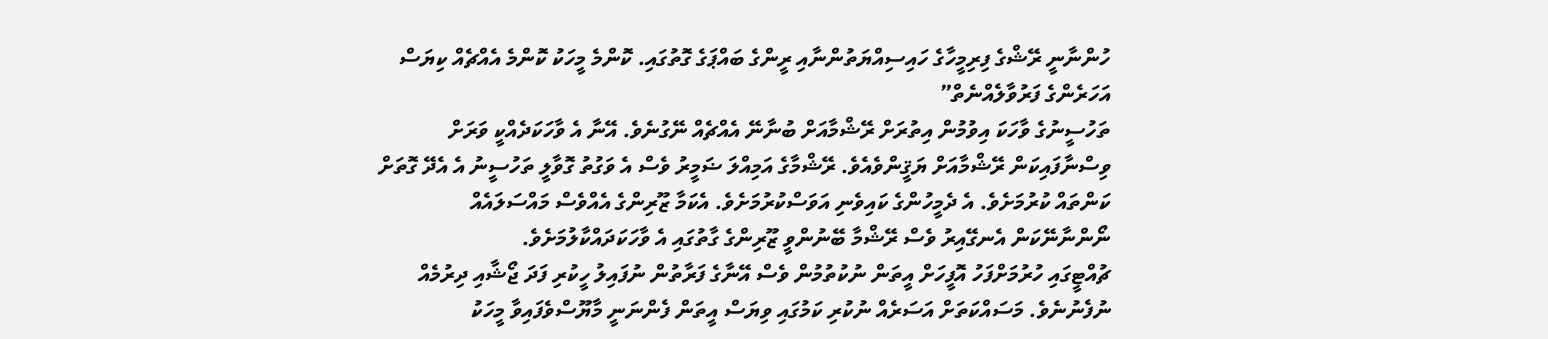ހުންނާނީ ރޭޝްގެ ފިރިމީހާގެ ހައިސިއްޔަތުންނާއި ރީންގެ ބައްޕަގެ ގޮތުގައި. ކޮންމެ މީހަކު ކޮންމެ އެއްޗެއް ކިޔަސް އަހަރެންގެ ފަރުވާލެއްނެތް”
ތަހުސީނުގެ ވާހަކަ އިވުމުން އިތުރަށް ރޭޝްމާއަށް ބުނާނޭ އެއްޗެއް ނޭގުނެވެ. އޭނާ އެ ވާހަކަދެއްކީ ވަރަށް ވިސްނާފައިކަން ރޭޝްމާއަށް ޔަޤީންވެއެވެ. ރޭޝްމާގެ އަމިއްލަ ޟަމީރު ވެސް އެ ވަގުތު ގޮވާލީ ތަހުސީނު އެ އެދޭ ގޮތަށް ކަންތައް ކުރުމަށެވެ. އެ ދެމީހުންގެ ކައިވެނި އަވަސްކުރުމަށެވެ. އެކަމާ ޒޫރިންގެ އެއްވެސް މައްސަލައެއް ނޯންނާނޭކަން އެނގޭއިރު ވެސް ރޭޝްމާ ބޭނުންވީ ޒޫރިންގެ ގާތުގައި އެ ވާހަކަދައްކާލުމަށެވެ.
ޗުއްޓީގައި ހުރުމަށްފަހު އޮފީހަށް އީތަން ނުކުތުމުން ވެސް އޭނާގެ ފަރާތުން ނުފައިލު ހީކުރި ފަދަ ޖޯޝާއި ދިރުމެއް ނުފެނުނެވެ. މަސައްކަތަށް އަސަރެއް ނުކުރި ކަމުގައި ވިޔަސް އީތަން ފެންނަނީ މާޔޫސްވެފައިވާ މީހަކު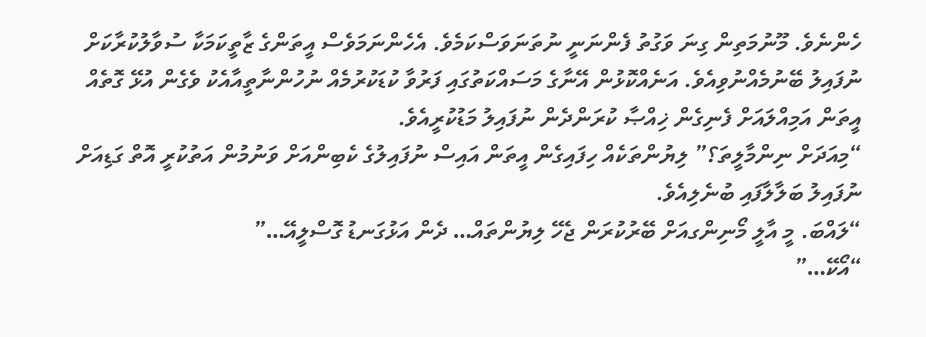ހެންނެވެ. މޫނުމަތިން ގިނަ ވަގުތު ފެންނަނީ ނުތަނަވަސްކަމެވެ. އެހެންނަމަވެސް އީތަންގެ ޒާތީކަމަކާ ސުވާލުކުރާކަށް ނުފައިލު ބޭނުމެއްނުވިއެވެ. އަނެއްކޮޅުން އޭނާގެ މަސައްކަތުގައި ފަރުވާ ކުޑަކުރުމެއް ނުހުންނާތީއާއެކު ވެގެން އުޅޭ ގޮތެއް އީތަން އަމިއްލައަށް ފެނިގެން ޚިއްޞާ ކުރަންދެން ނުފައިލު މަޑުކުރީއެވެ.
“މިއަދަށް ނިންމާލީތަ؟” ލިޔުންތަކެއް ހިފައިގެން އީތަން އައިސް ނުފައިލުގެ ކެބިންއަށް ވަނުމުން އަތުކުރީ އޮތް ގަޑިއަށް ނުފައިލު ބަލާލާފައި ބުނެލިއެވެ.
“ލައްބަ. މީ އާލީ މޯނިންގއަށް ބޭރުކުރަން ޖެހޭ ލިޔުންތައް… ދެން އަޅުގަނޑު ގޮސްލީއޭ…”
“އޯކޭ…”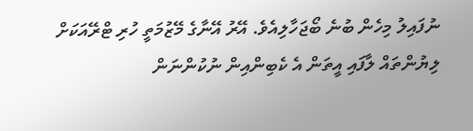ނުފައިލު މިހެން ބުނެ ބޯޖަހާލިއެވެ. އޭރު އޭނާގެ މޭޒުމަތީ ހުރި ޓްރޭއަކަށް ލިޔުންތައް ލާފައި އީތަން އެ ކެބިންއިން ނުކުންނަން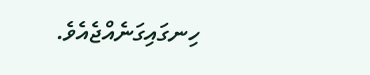ހިނގައިގަނެއްޖެއެވެ.